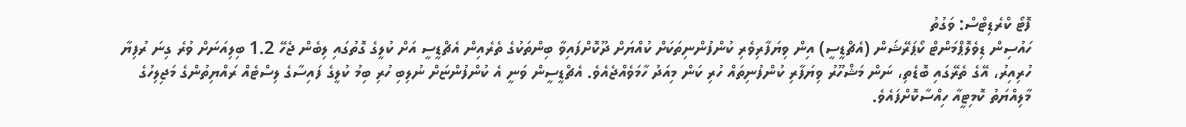ފޮޓޯ ކްރެޑިޓްސް: ވަގުތު
ހައުސިން ޑިވެލޮޕްމަންޓް ކޯޕަރޭޝަން (އެޗްޑީސީ) އިން ވިޔަފާރިވެރި ކުންފުންނިތަކަށް ކުއްޔަށް ދޫކޮށްފައިވާ ބިންތަކުގެ ތެރެއިން އެޗްޑީސީ އަށް ކުލީގެ ގޮތުގައި ލިބެން ޖެހޭ 1.2 ބިލިއަނަށް ވުރެ ގިނަ ރުފިޔާ ހުރިއިރު، އޭގެ ތެރޭގައި ބޮޑެތި، ނަން މަޝްހޫރު ވިޔަފާރި ކުންފުނިތައް ހުރި ކަން މިއަދު ހާމަވެއްޖެއެވެ. އެޗްޑީސީން ވަނީ އެ ކުންފުންޏަށް ނުލިބި ހުރި ބިމު ކުލީގެ ފައިސާގެ ލިސްޓެއް ރައްޔިތުންގެ މަޖިލިހުގެ މާލިއްޔަތު ކޮމިޓީއާ ހިއްސާކޮށްފައެވެ.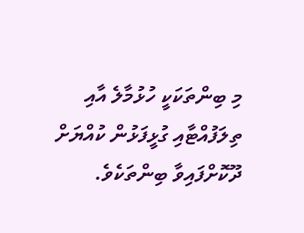މި ބިންތަކަކީ ހުޅުމާލެ އާއި ތިލަފުއްޓާއި ގުޅީފަޅުން ކުއްޔަށް ދޫކޮށްފައިވާ ބިންތަކެވެ.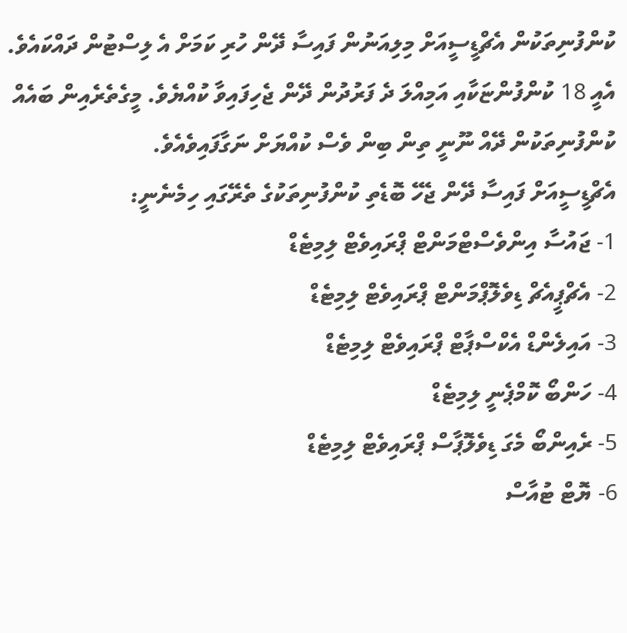ކުންފުނިތަކުން އެޗްޑީސީއަށް މިލިއަނުން ފައިސާ ދޭން ހުރި ކަމަށް އެ ލިސްޓުން ދައްކައެވެ. އެއީ 18 ކުންފުންޏަކާއި އަމިއްލަ ދެ ފަރުދުން ދޭން ޖެހިފައިވާ ކުއްޔެވެ. މީގެތެރެއިން ބައެއް ކުންފުނިތަކުން ދޭއް ނޫނީ ތިން ބިން ވެސް ކުއްޔަށް ނަގާފައިވެއެވެ.
އެޗްޑީސީއަށް ފައިސާ ދޭން ޖެހޭ ބޮޑެތި ކުންފުނިތަކުގެ ތެރޭގައި ހިމެނެނީ:
1- ޖައުސާ އިންވެސްޓްމަންޓް ޕްރައިވެޓް ލިމިޓެޑް
2- އެޗްޕީއެޗް ޑިވެލޮޕްމަންޓް ޕްރައިވެޓް ލިމިޓެޑް
3- އައިލެންޑް އެކްސްޕާޓް ޕްރައިވެޓް ލިމިޓެޑް
4- ހަންބޯ ކޮމްޕެނީ ލިމިޓެޑް
5- ރެއިންބޯ މެގަ ޑިވެލޮޕާސް ޕްރައިވެޓް ލިމިޓެޑް
6- ޔޮޓް ޓުއާސް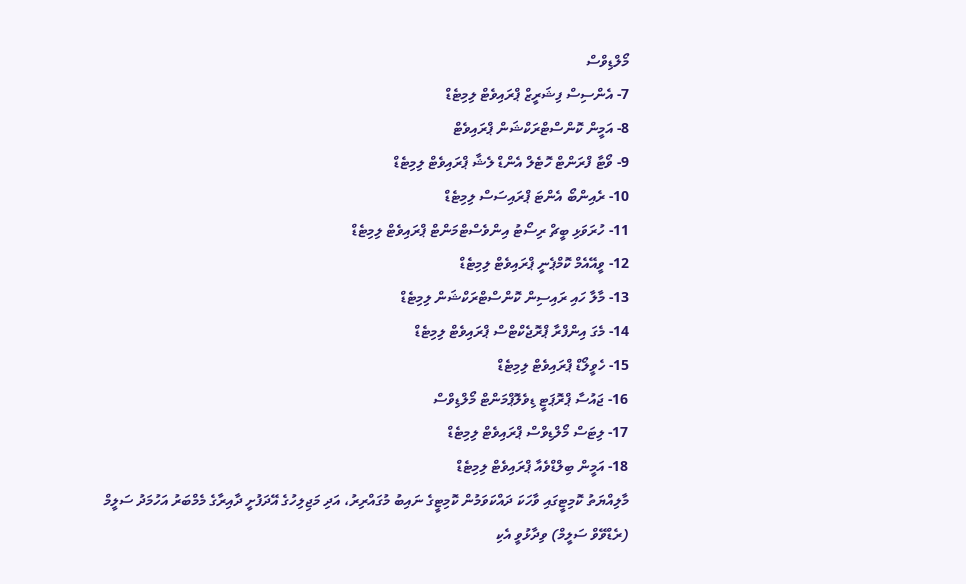މޯލްޑިވްސް
7- އެންސިސް ފިޝަރީޒް ޕްރައިވެޓް ލިމިޓެޑް
8- އަމީން ކޮންސްޓްރަކްޝަން ޕްރައިވެޓް
9- ވޯޓާ ފްރަންޓް ހޮޓެލް އެންޑް ލެޝާ ޕްރައިވެޓް ލިމިޓެޑް
10- ރެއިންބޯ އެންޓަ ޕްރައިސަސް ލިމިޓެޑް
11- ހުރަވަޅި ބީޗް ރިސޯޓު އިންވެސްޓްމަންޓް ޕްރައިވެޓް ލިމިޓެޑް
12- ވީއޭއެމް ކޮމްޕެނީ ޕްރައިވެޓް ލިމިޓެޑް
13- މާލާ ހައި ރައިސިން ކޮންސްޓްރަކްޝަން ލިމިޓެޑް
14- މެގަ އިންފްރާ ޕްރޮޖެކްޓްސް ޕްރައިވެޓް ލިމިޓެޑް
15- ހެވީލޯޑް ޕްރައިވެޓް ލިމިޓެޑް
16- ޖައުސާ ޕްރޮޕަޓީ ޑިވެލޮޕްމަންޓް މޯލްޑިވްސް
17- ލިޓަސް މޯލްޑިވްސް ޕްރައިވެޓް ލިމިޓެޑް
18- އަމީން ބިލްޑްވެއާ ޕްރައިވެޓް ލިމިޓެޑް
މާލިއްޔަތު ކޮމިޓީގައި ވާހަކަ ދައްކަވަމުން ކޮމިޓީގެ ނައިބު މުގައްރިރު، އަދި މަޖިލިހުގެ އޭދަފުށީ ދާއިރާގެ މެމްބަރު އަހުމަދު ސަލީމް (ރެޑްވޭވް ސަލީމް) ވިދާޅުވީ އެކި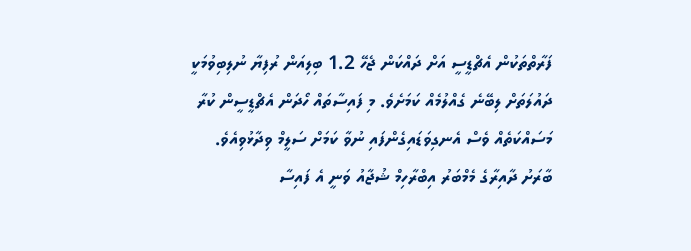ފަރާތްތަކުން އެޗްޑީސީ އަށް ދައްކަން ޖެހޭ 1.2 ބިލިއަން ރުފިޔާ ނުލިބިވުމަކީ ދައުލަތަށް ލިބޭނެ ގެއްލުމެއް ކަމަށެވެ. މި ފައިސާތައް ހޯދަން އެޗްޑީސީން ކުރާ މަސައްކަތެއް ވެސް އެނގިވަޑައިގެންފައި ނުވާ ކަމަށް ސަލީމް ވިދާޅުވިއެވެ. ބާރަށު ދާއިރާގެ މެމްބަރު އިބްރާހިމް ޝުޖާއު ވަނީ އެ ފައިސާ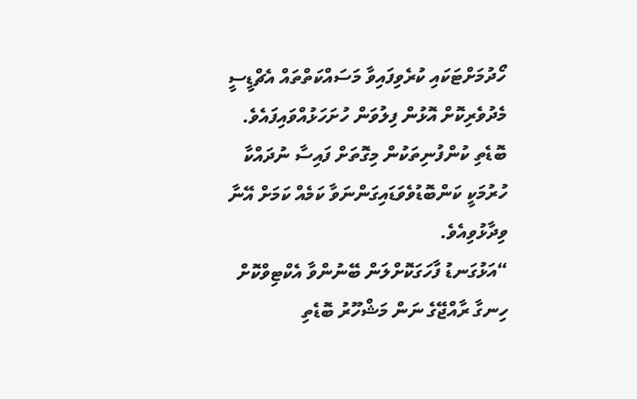ހޯދުމަށްޓަކައި ކުރެވިފައިވާ މަސައްކަތްތައް އެޗްޑީސީ މެދުވެރިކޮށް އޮޅުން ފިލުވަން ހުށަހަޅުއްވައިފައެވެ. ބޮޑެތި ކުންފުނިތަކުން މިގޮތަށް ފައިސާ ނުދައްކާ ހުރުމަކީ ކަންބޮޑުވެވަޑައިގަންނަވާ ކަމެއް ކަމަށް އޭނާ ވިދާޅުވިއެވެ.
“އަޅުގަނޑު ފާހަގަކޮށްލަން ބޭނުންވާ އެކްޓިވްކޮށް ހިނގާ ރާއްޖޭގެ ނަން މަޝްހޫރު ބޮޑެތި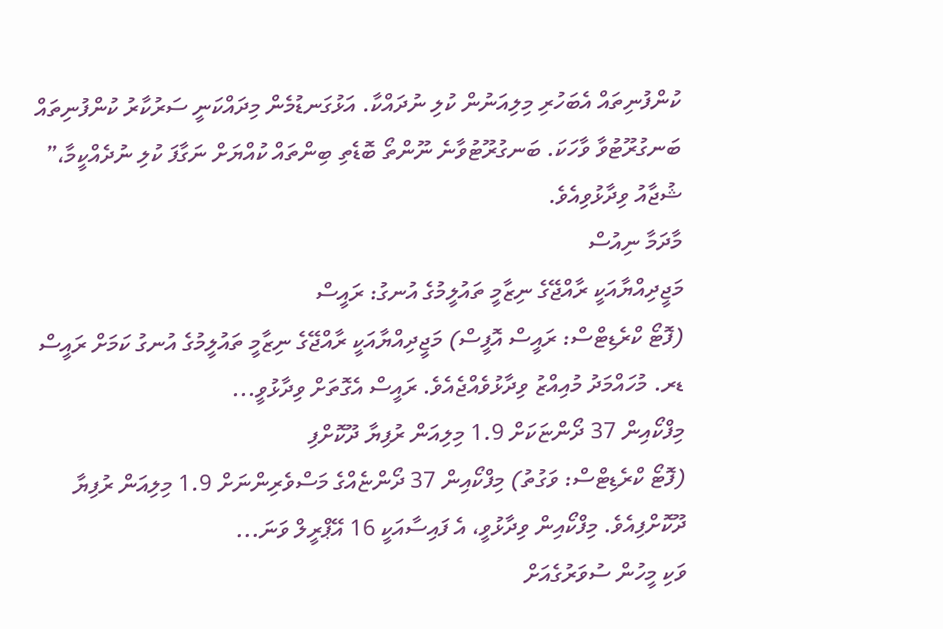ކުންފުނިތައް އެބަހުރި މިލިއަނުން ކުލި ނުދައްކާ. އަޅުގަނޑުމެން މިދައްކަނީ ސަރުކާރު ކުންފުނިތައް ބަނގުރޫޓުވާ ވާހަކަ. ބަނގުރޫޓުވާނެ ނޫންތޯ ބޮޑެތި ބިންތައް ކުއްޔަށް ނަގާފަ ކުލި ނުދެއްކީމާ،” ޝުޖާއު ވިދާޅުވިއެވެ.
މާދަމާ ނިއުސް
މަޖީދިއްޔާއަކީ ރާއްޖޭގެ ނިޒާމީ ތައުލީމުގެ އުނގު: ރައީސް
(ފޮޓޯ ކްރެޑިޓްސް: ރައީސް އޮފީސް) މަޖީދިއްޔާއަކީ ރާއްޖޭގެ ނިޒާމީ ތައުލީމުގެ އުނގު ކަމަށް ރައީސް ޑރ. މުހައްމަދު މުއިއްޒު ވިދާޅުވެއްޖެއެވެ. ރައީސް އެގޮތަށް ވިދާޅުވީ...
މިފްކޯއިން 37 ދޯންޏަކަށް 1.9 މިލިއަން ރުފިޔާ ދޫކޮށްފި
(ފޮޓޯ ކްރެޑިޓްސް: ވަގުތު) މިފްކޯއިން 37 ދޯންޏެއްގެ މަސްވެރިންނަށް 1.9 މިލިއަން ރުފިޔާ ދޫކޮށްފިއެވެ. މިފްކޯއިން ވިދާޅުވީ، އެ ފައިސާއަކީ 16 އޭޕްރީލް ވަނަ...
ވަކި މީހުން ސުވަރުގެއަށް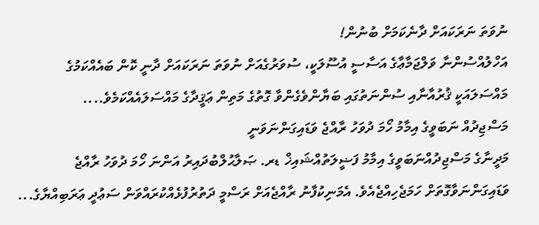ނުވަތަ ނަރަކައަށް ދާނެކަމަށް ބުނުން!
އަހްލުއްސުންނާ ވަލްޖަމާޢާގެ އަސާސީ އުސޫލަކީ، ސުވަރުގެއަށް ނުވަތަ ނަރަކައަށް ދާނީ ކޮން ބައެއްކަމުގެ މައްސަލައަކީ ޤުރުއާނާއި ސުންނަތުގައި ބަޔާންވެގެންވާ ގޮތުގެ މަތިން ޢަޤީދާގެ މައްސަލައެއްކަމެވެ....
މަސްޖިދުއް ނަބަވީގެ އިމާމު ހޯމަ ދުވަހު ރާއްޖެ ވަޑައިގަންނަވަނީ
މަދީނާގެ މަސްޖިދުއްނަބަވީގެ އިމާމު ފަޟީލަތުއްޝައިޚް ޑރ. ޞަލާޙުލްބުދައިރު އަންނަ ހޯމަ ދުވަހު ރާއްޖެ ވަޑައިގަންނަވާގޮތަށް ހަމަޖެހިއްޖެއެވެ. އެމަނިކުފާނު ރާއްޖެއަށް ރަސްމީ ދަތުރުފުޅެއްކުރައްވަން ސަޢުދީ ޢަރަބިއްޔާގެ...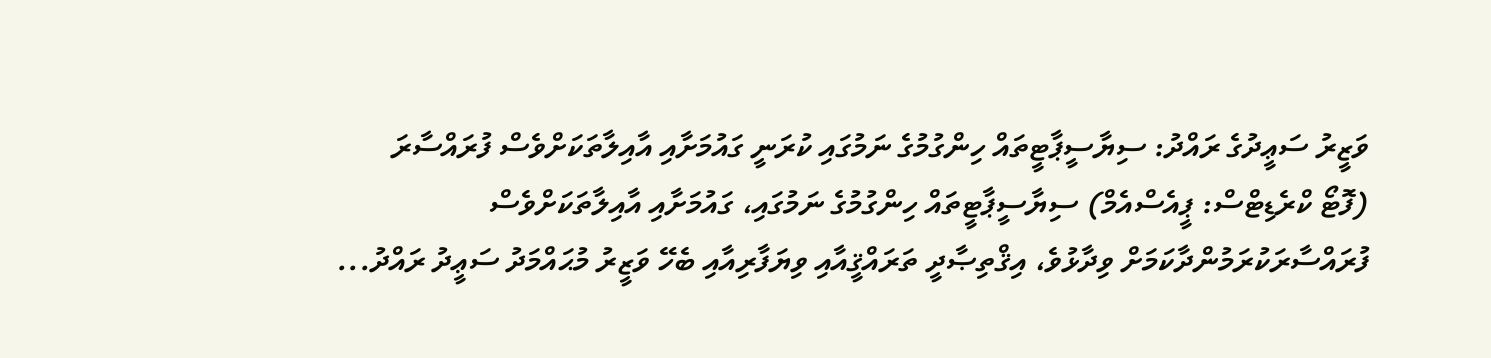ވަޒީރު ސަޢީދުގެ ރައްދު: ސިޔާސީޕާޓީތައް ހިންގުމުގެ ނަމުގައި ކުރަނީ ގައުމަށާއި އާއިލާތަކަށްވެސް ފުރައްސާރަ
(ފޮޓޯ ކްރެޑިޓްސް: ޕީއެސްއެމް) ސިޔާސީޕާޓީތައް ހިންގުމުގެ ނަމުގައި، ގައުމަށާއި އާއިލާތަކަށްވެސް ފުރައްސާރަކުރަމުންދާކަމަށް ވިދާޅުވެ، އިޤްތިޞާދީ ތަރައްޤީއާއި ވިޔަފާރިއާއި ބެހޭ ވަޒީރު މުޙައްމަދު ސަޢީދު ރައްދު...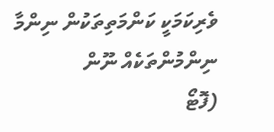ވެރިކަމަކީ ކަންމަތިތަކުން ނިންމާ ނިންމުންތަކެއް ނޫން
(ފޮޓޯ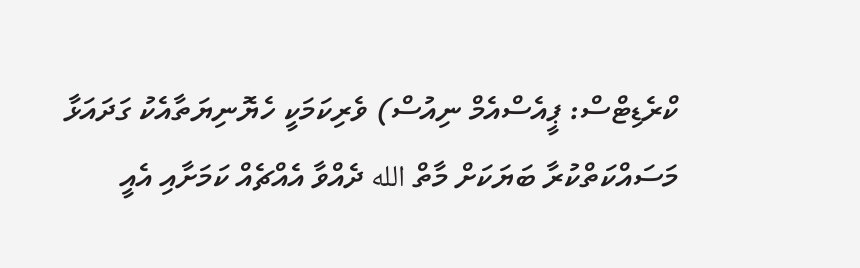ކްރެޑިޓްސް: ޕީއެސްއެމް ނިއުސް) ވެރިކަމަކީ ހެޔޮނިޔަތާއެކު ގަދައަޅާ މަސައްކަތްކުރާ ބަޔަކަށް މާތް الله ދެއްވާ އެއްޗެއް ކަމަށާއި އެއީ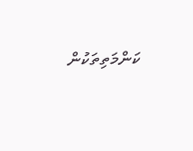ކަންމަތިތަކުން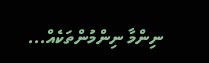ނިންމާ ނިންމުންތަކެއް...